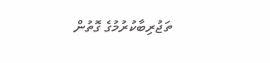ތަޖުރިބާކުރުމުގެ ގޮތުން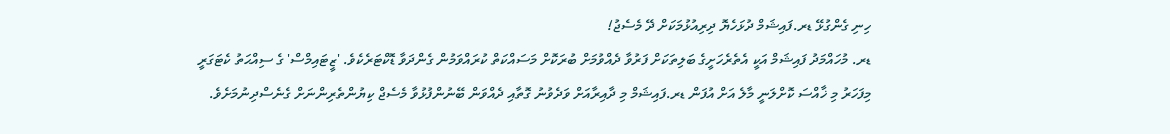ހިނި ގެންގުޅޭ ޑރ.ފައިޝަމް ދުޅަހެޔޮ ދިރިއުޅުމަކަށް ދޭ މެސެޖު!
ޑރ. މުހައްމަދު ފައިޝަމް އަކީ އެތެރެހަށީގެ ބަލިތަކަށް ފަރުވާ ދެއްވުމަށް ބުރަކޮށް މަސައްކަތް ކުރައްވަމުން ގެންދަވާ ޑޮކްޓަރެކެވެ. 'ޒީޓައިމްސް' ގެ ސިއްޙަތު ކެޓަގަރީ މިފަހަރު މި ޚާއްސަ ކޮށްލަނީ މާލެ އަށް އުފަން ޑރ.ފައިޝަމް މި ދާއިރާއަށް ވަދެވުނު ގޮތާއި ދެއްވަން ބޭނުންފުޅުވާ މެސެޖް ކިޔުންތެރިންނަށް ގެނެސްދިނުމަށެވެ.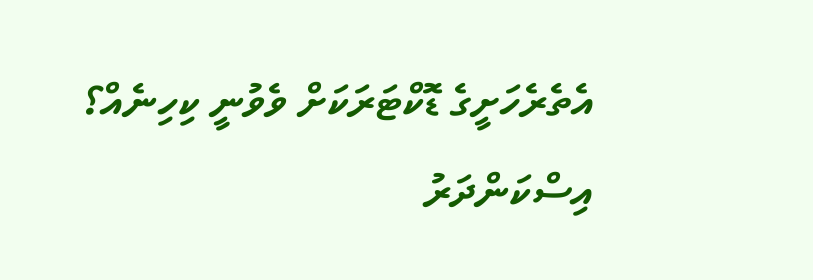އެތެރެހަށީގެ ޑޮކްޓަރަކަށް ވެވުނީ ކިހިނެއް؟
އިސްކަންދަރު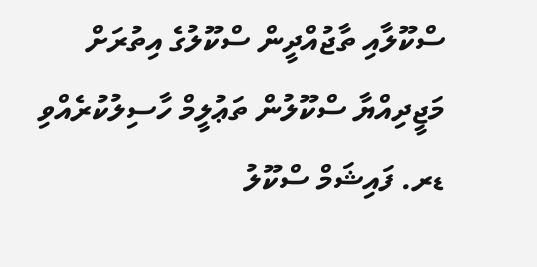ސްކޫލާއި ތާޖުއްދީން ސްކޫލުގެ އިތުރަށް މަޖީދިއްޔާ ސްކޫލުން ތަޢުލީމް ހާސިލުކުރެއްވި ޑރ. ފައިޝަމް ސްކޫލު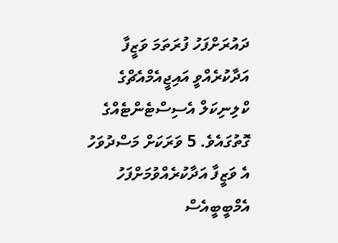ދައުރަށްފަހު ފުރަތަމަ ވަޒީފާ އަދާކުރެއްވީ އައިޖީއެމްއެޗްގެ ކްލިނިކަލް އެސިސްޓެންޓެއްގެ ގޮތުގައެވެ. 5 ވަރަކަށް މަސްދުވަހު އެ ވަޒީފާ އަދާކުރެއްވުމަށްފަހު އެމްބީބީއެސް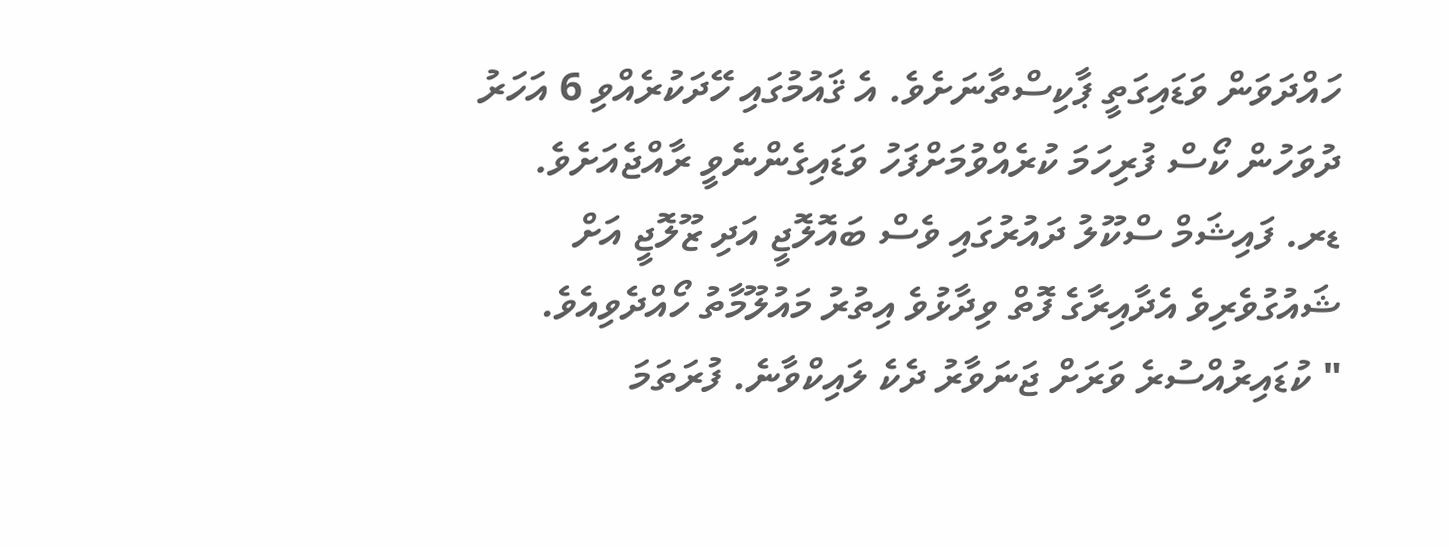ހައްދަވަން ވަޑައިގަތީ ޕާކިސްތާނަށެވެ. އެ ޤައުމުގައި ހޭދަކުރެއްވި 6 އަހަރު ދުވަހުން ކޯސް ފުރިހަމަ ކުރެއްވުމަށްފަހު ވަޑައިގެންނެވީ ރާއްޖެއަށެވެ.
ޑރ. ފައިޝަމް ސްކޫލު ދައުރުގައި ވެސް ބައޮލޮޖީ އަދި ޒޫލޮޖީ އަށް ޝައުގުވެރިވެ އެދާއިރާގެ ފޮތް ވިދާޅުވެ އިތުރު މައުލޫމާތު ހޯއްދެވިއެވެ.
" ކުޑައިރުއްސުރެ ވަރަށް ޖަނަވާރު ދެކެ ލައިކްވާނެ. ފުރަތަމަ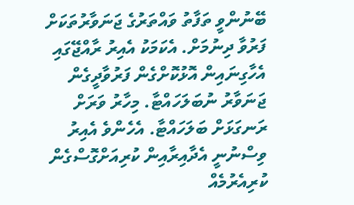ބޭނުންވީ ތަފާތު ވައްތަރުގެ ޖަނަވާރުތަކަށް ފަރުވާ ދިނުމަށް. އެކަމަކު އެއިރު ރާއްޖޭގައި އެހާގިނައިން އޮޅުކޮށްގެން ފަރުވާދީގެން ޖަނަވާރު ނުބަލަހައްޓާ. މިހާރު ވަރަށް ރަނގަޅަށް ބަލަހައްޓާ. އެހެންވެ އެއިރު ވިސްނުނީ އެދާއިރާއިން ކުރިއަށްގޮސްގެން ކުރިއެރުމެއް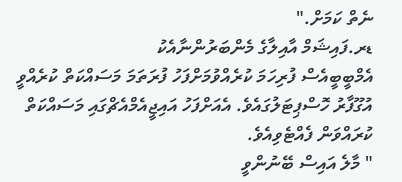ނެތް ކަމަށް."
ޑރ.ފައިޝަމް އާއިލާގެ މެންބަރުންނާއެކު
އެމްބީބީއެސް ފުރިހަމަ ކުރެއްވުމަށްފަހު ފުރަތަމަ މަސައްކަތް ކުރެއްވީ އުގޫފާރު ހޮސްޕިޓަލުގައެވެ. އެއަށްފަހު އައިޖީއެމްއެޗްގައި މަސައްކަތް ކުރައްވަން ފެއްޓެވިއެވެ.
" މާލެ އައިސް ބޭނުންވީ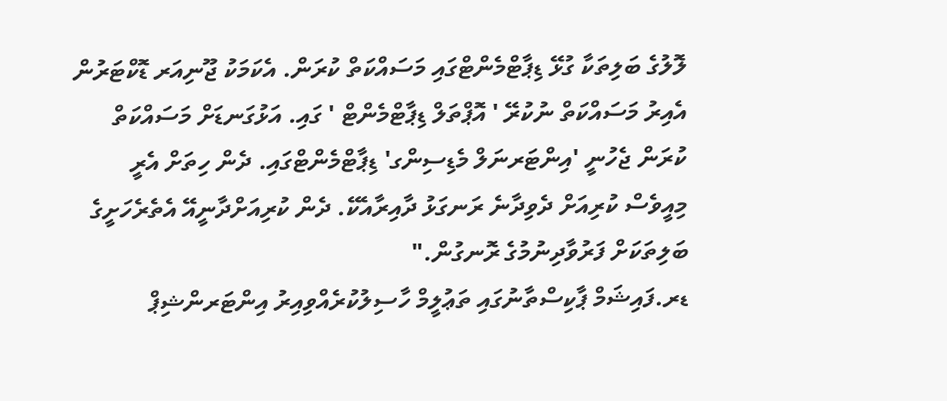ލޮލުގެ ބަލިތަކާ ގުޅޭ ޑިޕާޓްމެންޓްގައި މަސައްކަތް ކުރަން. އެކަމަކު ޖޫނިއަރ ޑޮކްޓަރުން އެއިރު މަސައްކަތް ނުކުރޭ ' އޮޕްތަލް ޑިޕާޓްމެންޓް ' ގައި. އަޅުގަނޑަށް މަސައްކަތް ކުރަން ޖެހުނީ 'އިންޓަރނަލް މެޑިސިންގ' ޑިޕާޓްމެންޓްގައި. ދެން ހިތަށް އެރީ މިއީވެސް ކުރިއަށް ދެވިދާނެ ރަނގަޅު ދާއިރާއެކޭ. ދެން ކުރިއަށްދާނީއޭ އެތެރެހަށީގެ ބަލިތަކަށް ފަރުވާދިނުމުގެ ރޮނގުން."
ޑރ.ފައިޝަމް ޕާކިސްތާނުގައި ތަޢުލީމް ހާސިލުކުރެއްވިއިރު އިންޓަރންޝިޕް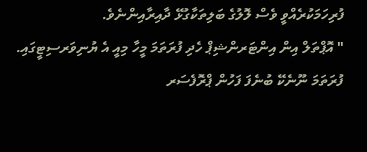ފުރިހަމަކުރެއްވީ ވެސް ލޮލުގެ ބަލިތަކާގުޅޭ ދާއިރާއިންނެވެ.
" އޮޕްތަލް އިން އިންޓަރންޝިޕް ހެދި ފުރަތަމަ މީހާ މިއީ އެ ޔުނިވަރސިޓީގައި. ފުރަތަމަ ނޫނެކޭ ބުނެފަ ފަހުން ޕްރޮފެސަރ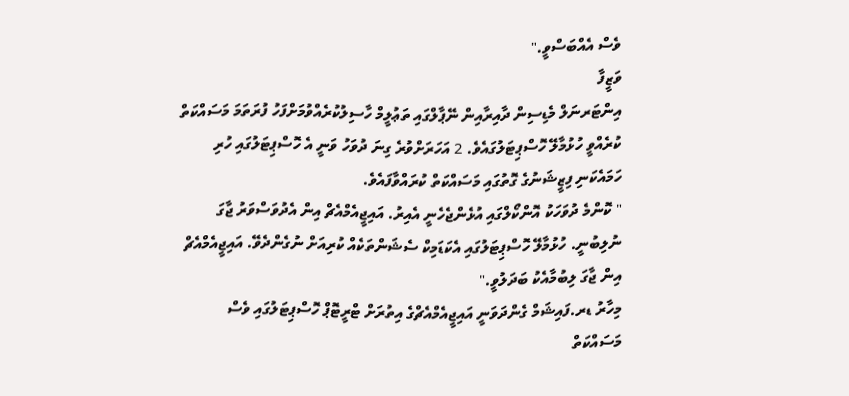ވެސް އެއްބަސްވީ."
ވަޒީފާ
އިންޓަރނަލް މެޑިސިން ދާއިރާއިން ނޭޕާލްގައި ތަޢުލީމް ހާސިލުކުރެއްވުމަށްފަހު ފުރަތަމަ މަސައްކަތް ކުރެއްވީ ހުޅުމާލޭ ހޮސްޕިޓަލުގައެވެ. 2 އަހަރަށްވުރެ ގިނަ ދުވަހު ވަނީ އެ ހޮސްޕިޓަލުގައި ހުރި ހަމައެކަނި ފިޒީޝަނުގެ ގޮތުގައި މަސައްކަތް ކުރައްވާފައެވެ.
" ކޮންމެ ދުވަހަކު އޮންކޯލްގައި އުޅެންޖެހެނީ އެއިރު. އައިޖީއެމްއެޗް އިން އެދުވަސްވަރު ޖާގަ ނުލިބުނީ. ހުޅުމާލޭ ހޮސްޕިޓަލުގައި އެކަޑަމިކް ސެޝަންތަކެއް ކުރިއަށް ނުގެންދެވޭ. އައިޖީއެމްއެޗް އިން ޖާގަ ލިބުމާއެކު ބަދަލުވީ."
މިހާރު ޑރ.ފައިޝަމް ގެންދަވަނީ އައިޖީއެމްއެޗްގެ އިތުރަށް ޓްރީޓޮޕް ހޮސްޕިޓަލުގައި ވެސް މަސައްކަތް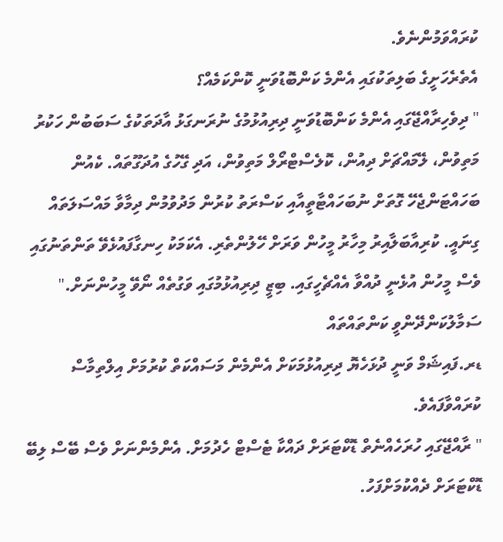ކުރައްވަމުންނެވެ.
އެތެރެހަށީގެ ބަލިތަކުގައި އެންމެ ކަންބޮޑުވަނީ ކޮންކަމެއް؟
" ދިވެހިރާއްޖޭގައި އެންމެ ކަންބޮޑުވަނީ ދިރިއުޅުމުގެ ނުރަނގަޅު އާދަތަކުގެ ސަބަބުން ހަކުރު މަތިވުން، ލޭމައްޗަށް ދިއުން، ކޮލެސްޓްރޯލް މަތިވުން، އަދި ގޭހުގެ އުދަގޫތައް. ކެއުން ބަހައްޓަންޖެހޭ ގޮތަށް ނުބަހައްޓާތީއާއި ކަސްރަތު ކުރުން މަދުވުމުން ދިމާވާ މައްސަލަތައް ގިނައީ. ކުރިއާބަލާއިރު މިހާރު މީހުން ވަރަށް ހޭލުންތެރި. އެކަމަކު ހިނގާފައުޅެވޭ ތަންތަނުގައި ވެސް މީހުން އުޅެނީ ދުއްވާ އެއްޗެހީގައި. ބިޒީ ދިރިއުޅުމުގައި ވަގުތެއް ނޯވޭ މީހުންނަށް."
ސަމާލުކަންދޭންވީ ކަންތައްތައް
ޑރ.ފައިޝަމް ވަނީ ދުޅަހެޔޮ ދިރިއުޅުމަކަށް އެންމެން މަސައްކަތް ކުރުމަށް އިލްތިމާސް ކުރައްވާފައެވެ.
" ރާއްޖޭގައި ހުރަހެއްނެތް ޑޮކްޓަރަށް ދައްކާ ޓެސްޓް ހެދުމަށް. އެންމެންނަށް ވެސް ބޭސް ލިބޭ ޑޮކްޓަރަށް ދެއްކުމަށްފަހު.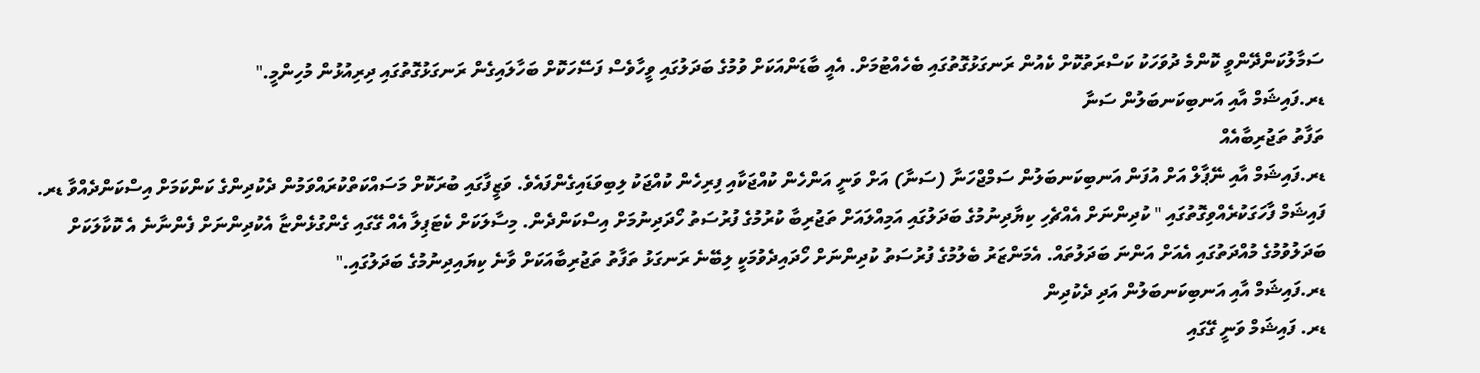ސަމާލުކަންދޭންވީ ކޮންމެ ދުވަހަކު ކަސްރަތުކޮށް ކެއުން ރަނގަޅުގޮތުގައި ބެހެއްޓުމަށް. އެއީ ބާޑަންއަކަށް ވުމުގެ ބަދަލުގައި ވީހާވެސް ފަސޭހަކޮށް ބަހާލައިގެން ރަނގަޅުގޮތުގައި ދިރިއުޅުން މުހިންމީ."
ޑރ.ފައިޝަމް އާއި އަނބިކަނބަލުން ސަނާ
ތަފާތު ތަޖުރިބާއެއް
ޑރ.ފައިޝަމް އާއި ނޭޕާލް އަށް އުފަން އަނބިކަނބަލުން ސަމްޖްހަނާ (ސަނާ) އަށް ވަނީ އަންހެން ކުއްޖަކާއި ފިރިހެން ކުއްޖަކު ލިބިވަޑައިގެންފައެވެ. ވަޒީފާގައި ބުރަކޮށް މަސައްކަތްކުރައްވަމުން ދެކުދިންގެ ކަންކަމަށް އިސްކަންދެއްވާ ޑރ. ފައިޝަމް ފާހަގަކުރެއްވިގޮތުގައި " ކުދިންނަށް އެއްޗެހި ކިޔާދިނުމުގެ ބަދަލުގައި އަމިއްލައަށް ތަޖުރިބާ ކުރުމުގެ ފުރުސަތު ހޯދަދިނުމަށް އިސްކަންދެން. މިސާލަކަށް ކެޓަޕިލާ އެއް ގޭގައި ގެންގުޅެންޏާ އެކުދިންނަށް ފެންނާނެ އެ ކޮކާލަކަށް ބަދަލުވުމުގެ މުއްދަތުގައި އެއަށް އަންނަ ބަދަލުތައް. އެމަންޒަރު ބެލުމުގެ ފުރުސަތު ކުދިންނަށް ހޯދައިދެވުމަކީ ލިބޭނެ ރަނގަޅު ތަފާތު ތަޖުރިބާއަކަށް ވާނެ ކިޔައިދިނުމުގެ ބަދަލުގައި."
ޑރ.ފައިޝަމް އާއި އަނބިކަނބަލުން އަދި ދެކުދިން
ޑރ. ފައިޝަމް ވަނީ ގޭގައި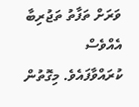ވަރަށް ތަފާތު ތަޖުރިބާ އެއްވެސް ކުރައްވާފައެވެ. މިގޮތުން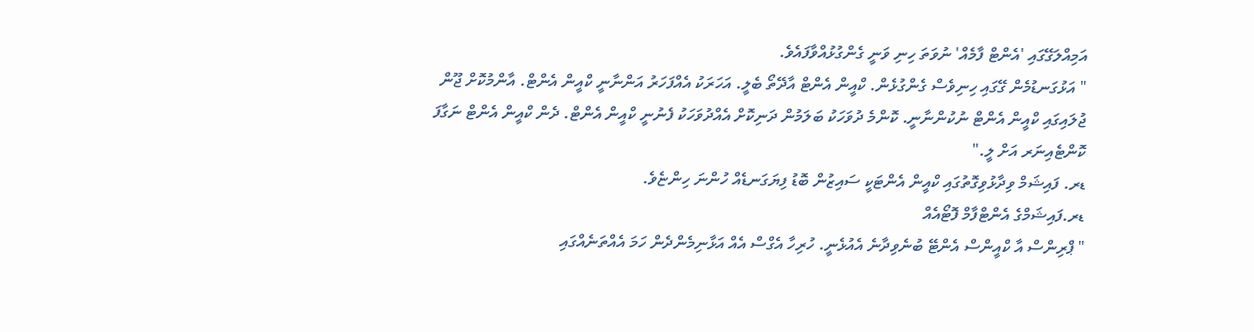އަމިއްލަގޭގައި 'އެންޓް ފާމެއް' ނުވަތަ ހިނި ވަނީ ގެންގުޅުއްވާފައެވެ.
" އަޅުގަނޑުމެން ގޭގައި ހިނިވެސް ގެންގުޅެން. ކްއީން އެންޓް އާދޭތޯ ބެލީ. އަހަރަކު އެއްފަހަރު އަންނާނީ ކްއީން އެންޓް. އާންމުކޮށް ޖޫން ޖުލައިގައި ކްއީން އެންޓް ނުކުންނާނީ. ކޮންމެ ދުވަހަކު ބަލަމުން ދަނިކޮށް އެއްދުވަހަކު ފެނުނީ ކްއީން އެންޓް. ދެން ކްއީން އެންޓް ނަގާފަ ކޮންޓެއިނަރ އަށް ލީ."
ޑރ. ފައިޝަމް ވިދާޅުވިގޮތުގައި ކްއީން އެންޓަކީ ސައިޒުން ބޮޑު ފިޔަގަނޑެއް ހުންނަ ހިންޏެވެ.
ޑރ.ފައިޝަމްގެ އެންޓްފާމް ފޮޓޯއެއް
" ޕްރިންސް އާ ކްއީންސް އެންޓޭ ބުނެވިދާނެ އެއުޅެނީ. ހުރިހާ އެގްސް އެއް އަޅާނިމެންދެން ހަމަ އެއްތަނެއްގައި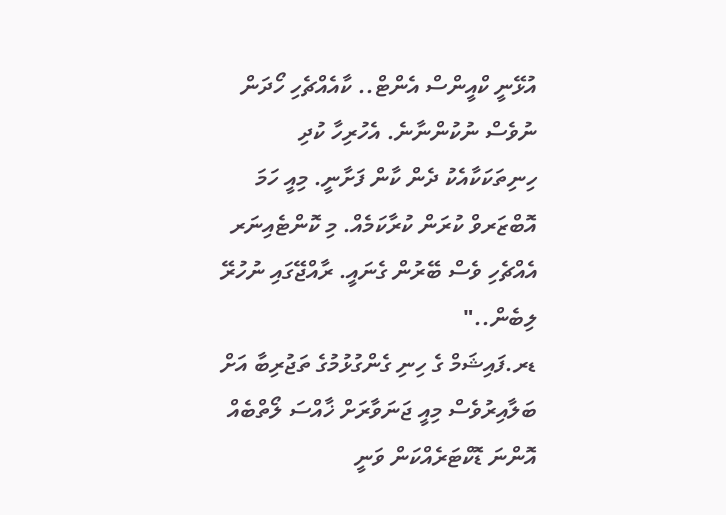އުޅޭނީ ކްއީންސް އެންޓް.. ކާއެއްޗެހި ހޯދަން ނުވެސް ނުކުންނާނެ. އެހުރިހާ ކުދި ހިނިތަކަކާއެކު ދެން ކާން ފަށާނީ. މިއީ ހަމަ އޮބްޒަރވް ކުރަން ކުރާކަމެއް. މި ކޮންޓެއިނަރ އެއްޗެހި ވެސް ބޭރުން ގެނައީ. ރާއްޖޭގައި ނުހުރޭ ލިބެން.."
ޑރ.ފައިޝަމް ގެ ހިނި ގެންގުޅުމުގެ ތަޖުރިބާ އަށް ބަލާއިރުވެސް މިއީ ޖަނަވާރަށް ޚާއްސަ ލޯތްބެއް އޮންނަ ޑޮކްޓަރެއްކަން ވަނީ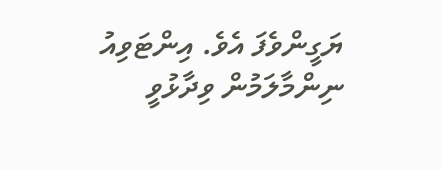ޔަގީންވެފަ އެވެ. އިންޓަވިއު ނިންމާލަމުން ވިދާޅުވީ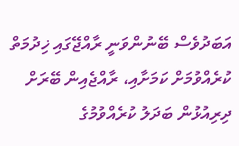އަބަދުވެސް ބޭނުންވަނީ ރާއްޖޭގައި ޚިދުމަތް ކުރެއްވުމަށް ކަމަށާއި، ރާއްޖެއިން ބޭރަށް ދިރިއުޅުން ބަދަލު ކުރެއްވުމުގެ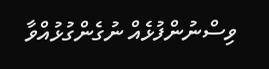ވިސްނުންފުޅެއް ނުގެންގުޅުއްވާ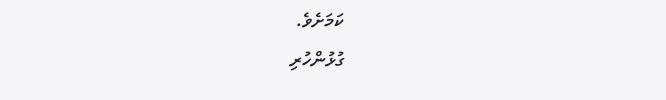ކަމަށެވެ.
ގުޅުންހުރި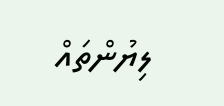ލިޔުންތައް